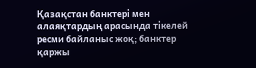Қазақстан банктері мен алаяқтардың арасында тікелей ресми байланыс жоқ; банктер қаржы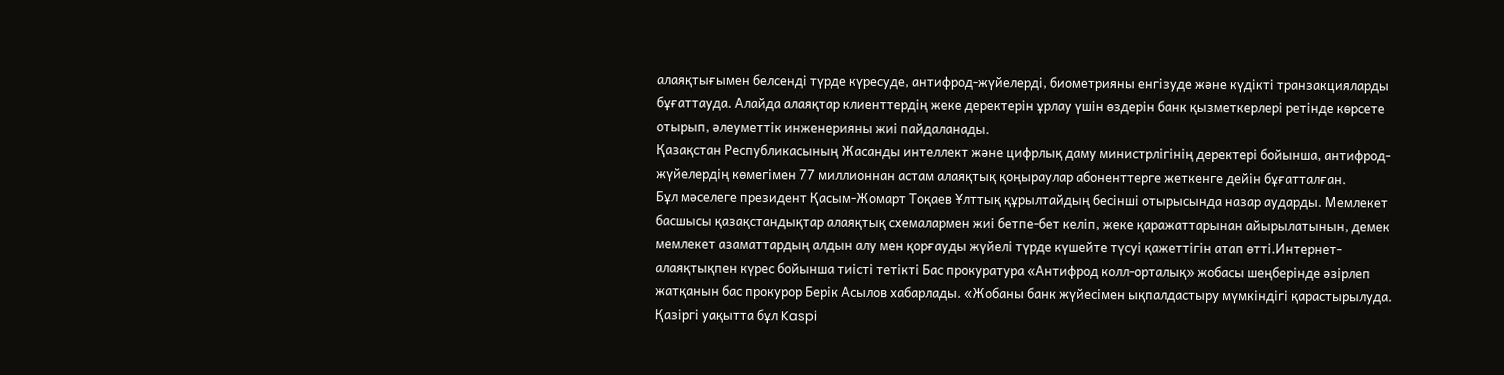алаяқтығымен белсенді түрде күресуде, антифрод-жүйелерді, биометрияны енгізуде және күдікті транзакцияларды бұғаттауда. Алайда алаяқтар клиенттердің жеке деректерін ұрлау үшін өздерін банк қызметкерлері ретінде көрсете отырып, әлеуметтік инженерияны жиі пайдаланады.
Қазақстан Республикасының Жасанды интеллект және цифрлық даму министрлігінің деректері бойынша, антифрод-жүйелердің көмегімен 77 миллионнан астам алаяқтық қоңыраулар абоненттерге жеткенге дейін бұғатталған.
Бұл мәселеге президент Қасым-Жомарт Тоқаев Ұлттық құрылтайдың бесінші отырысында назар аударды. Мемлекет басшысы қазақстандықтар алаяқтық схемалармен жиі бетпе-бет келіп, жеке қаражаттарынан айырылатынын, демек мемлекет азаматтардың алдын алу мен қорғауды жүйелі түрде күшейте түсуі қажеттігін атап өтті.Интернет-алаяқтықпен күрес бойынша тиісті тетікті Бас прокуратура «Антифрод колл-орталық» жобасы шеңберінде әзірлеп жатқанын бас прокурор Берік Асылов хабарлады. «Жобаны банк жүйесімен ықпалдастыру мүмкіндігі қарастырылуда. Қазіргі уақытта бұл Kaspi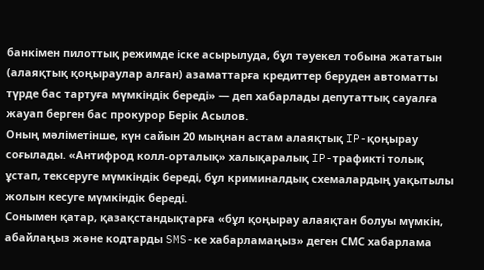банкімен пилоттық режимде іске асырылуда, бұл тәуекел тобына жататын (алаяқтық қоңыраулар алған) азаматтарға кредиттер беруден автоматты түрде бас тартуға мүмкіндік береді» — деп хабарлады депутаттық сауалға жауап берген бас прокурор Берік Асылов.
Оның мәліметінше, күн сайын 20 мыңнан астам алаяқтық IP-қоңырау соғылады. «Антифрод колл-орталық» халықаралық IP-трафикті толық ұстап, тексеруге мүмкіндік береді, бұл криминалдық схемалардың уақытылы жолын кесуге мүмкіндік береді.
Сонымен қатар, қазақстандықтарға «бұл қоңырау алаяқтан болуы мүмкін, абайлаңыз және кодтарды SMS-ке хабарламаңыз» деген СМС хабарлама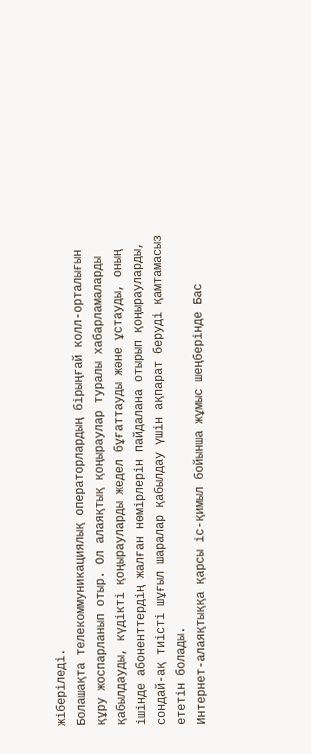жіберіледі.
Болашақта телекоммуникациялық операторлардың бiрыңғай колл-орталығын құру жоспарланып отыр. Ол алаяқтық қоңыраулар туралы хабарламаларды қабылдауды, күдікті қоңырауларды жедел бұғаттауды және ұстауды, оның ішінде абоненттердің жалған нөмірлерін пайдалана отырып қоңырауларды, сондай-ақ тиісті шұғыл шаралар қабылдау үшін ақпарат беруді қамтамасыз ететін болады.
Интернет-алаяқтыққа қарсы іс-қимыл бойынша жұмыс шеңберінде Бас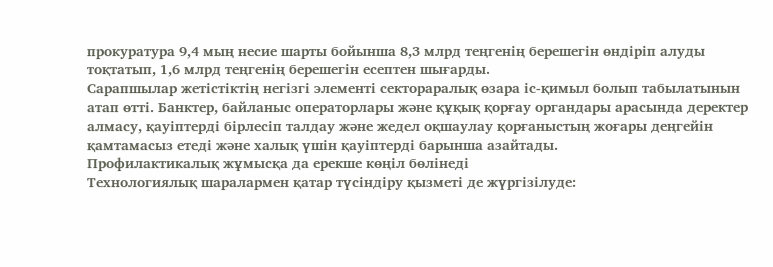прокуратура 9,4 мың несие шарты бойынша 8,3 млрд теңгенің берешегін өндіріп алуды тоқтатып, 1,6 млрд теңгенің берешегін есептен шығарды.
Сарапшылар жетістіктің негізгі элементі сектораралық өзара іс-қимыл болып табылатынын атап өтті. Банктер, байланыс операторлары және құқық қорғау органдары арасында деректер алмасу, қауіптерді бірлесіп талдау және жедел оқшаулау қорғаныстың жоғары деңгейін қамтамасыз етеді және халық үшін қауіптерді барынша азайтады.
Профилактикалық жұмысқа да ерекше көңіл бөлінеді
Технологиялық шаралармен қатар түсіндіру қызметі де жүргізілуде: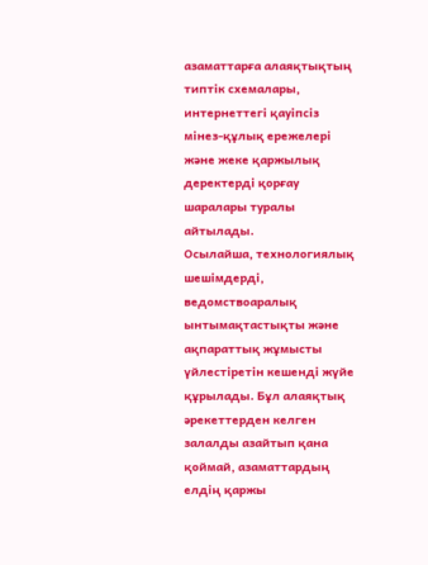азаматтарға алаяқтықтың типтік схемалары, интернеттегі қауіпсіз мінез-құлық ережелері және жеке қаржылық деректерді қорғау шаралары туралы айтылады.
Осылайша, технологиялық шешімдерді, ведомствоаралық ынтымақтастықты және ақпараттық жұмысты үйлестіретін кешенді жүйе құрылады. Бұл алаяқтық әрекеттерден келген залалды азайтып қана қоймай, азаматтардың елдің қаржы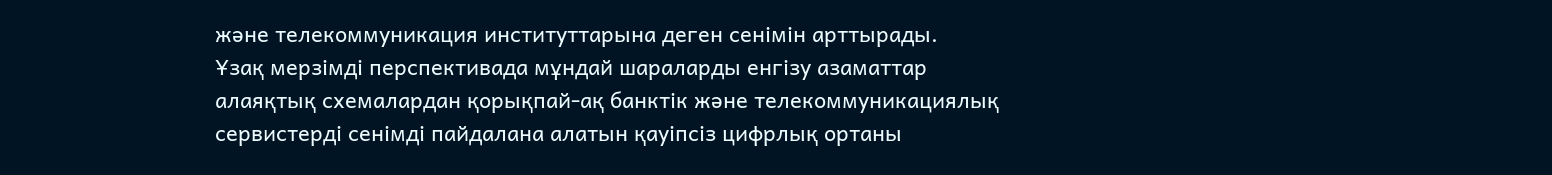және телекоммуникация институттарына деген сенімін арттырады.
Ұзақ мерзімді перспективада мұндай шараларды енгізу азаматтар алаяқтық схемалардан қорықпай-ақ банктік және телекоммуникациялық сервистерді сенімді пайдалана алатын қауіпсіз цифрлық ортаны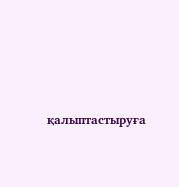қалыптастыруға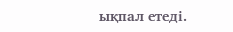ықпал етеді.